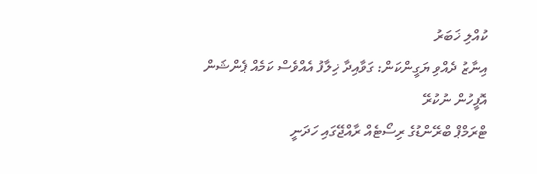ކުއްލި ޚަބަރު
އިނާޒު ދެއްވި ޔަގީންކަން: ގަވާއިދާ ޚިލާފު އެއްވެސް ކަމެއް ޕެންޝަން އޮފީހުން ނުކުރޭ
ޓްރަމްޕް ބްރޭންޑުގެ ރިސޯޓެއް ރާއްޖޭގައި ހަދަނީ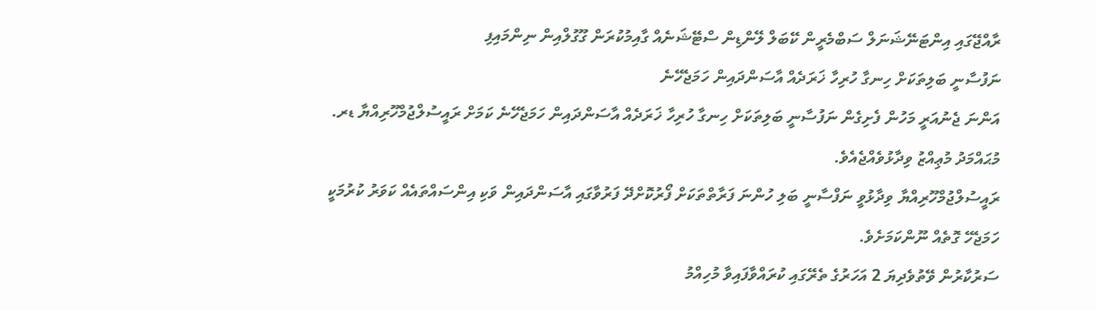ރާއްޖޭގައި އިންޓަނޭޝަނަލް ސަބްމެރީން ކޭބަލް ލޭންޑިން ސްޓޭޝަނެއް ގާއިމުކުރަން ގޫގުލްއިން ނިންމައިފި
ނަފުސާނީ ބަލިތަކަށް ހިނގާ ހުރިހާ ޚަރަދެއް އާސަންދައިން ހަމަޖެހޭނެ
އަންނަ ޖެނުއަރީ މަހުން ފެށިގެން ނަފުސާނީ ބަލިތަކަށް ހިނގާ ހުރިހާ ޚަރަދެއް އާސަންދައިން ހަމަޖެހޭނެ ކަމަށް ރައީސުލްޖުމްހޫރިއްޔާ ޑރ. މުޙައްމަދު މުޢިއްޒު ވިދާޅުވެއްޖެއެވެ.
ރައީސުލްޖުމްހޫރިއްޔާ ވިދާޅުވީ ނަފްސާނީ ބަލި ހުންނަ ފަރާތްތަކަށް ފޯރުކޮށްދޭ ފަރުވާގައި އާސަންދައިން ވަކި އިންސައްތައެއް ކަވަރު ކުރުމަކީ ހަމަޖެހޭ ގޮތެއް ނޫންކަމަށެވެ.
ސަރުކާރުން ވޭތުވެދިޔަ 2 އަހަރުގެ ތެރޭގައި ކުރައްވާފައިވާ މުހިއްމު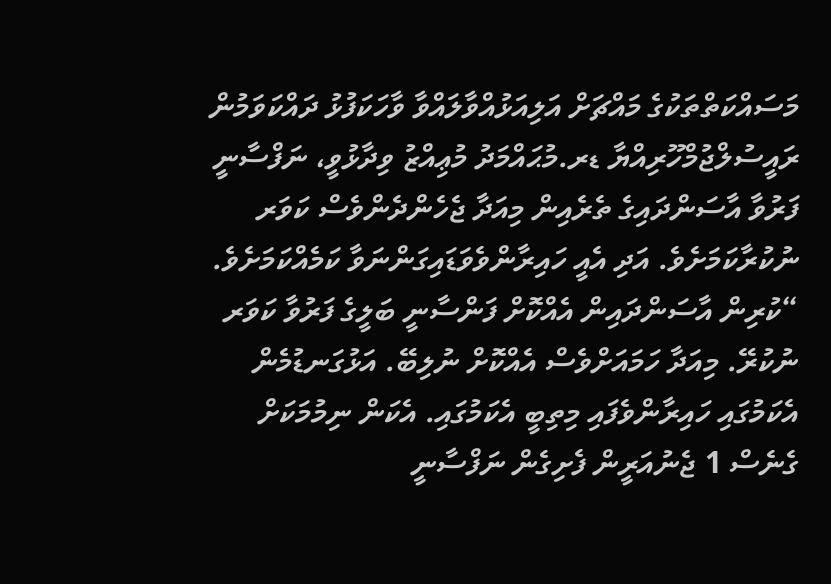މަސައްކަތްތަކުގެ މައްޗަށް އަލިއަޅުއްވާލައްވާ ވާހަކަފުޅު ދައްކަވަމުން ރައީސުލްޖުމްހޫރިއްޔާ ޑރ.މުޙައްމަދު މުޢިއްޒު ވިދާޅުވީ، ނަފްސާނީ ފަރުވާ އާސަންދައިގެ ތެރެއިން މިއަދާ ޖެހެންދެންވެސް ކަވަރ ނުކުރާކަމަށެވެ. އަދި އެއީ ހައިރާންވެވަޑައިގަންނަވާ ކަމެއްކަމަށެވެ.
“ކުރިން އާސަންދައިން އެއްކޮށް ފަންސާނީ ބަލީގެ ފަރުވާ ކަވަރ ނުކުރޭ. މިއަދާ ހަމައަށްވެސް އެއްކޮށް ނުލިބޭ. އަޅުގަނޑުމެން އެކަމުގައި ހައިރާންވެފައި މިތިބީ އެކަމުގައި. އެކަން ނިމުމަކަށް ގެނެސް 1 ޖެނުއަރީން ފެށިގެން ނަފްސާނީ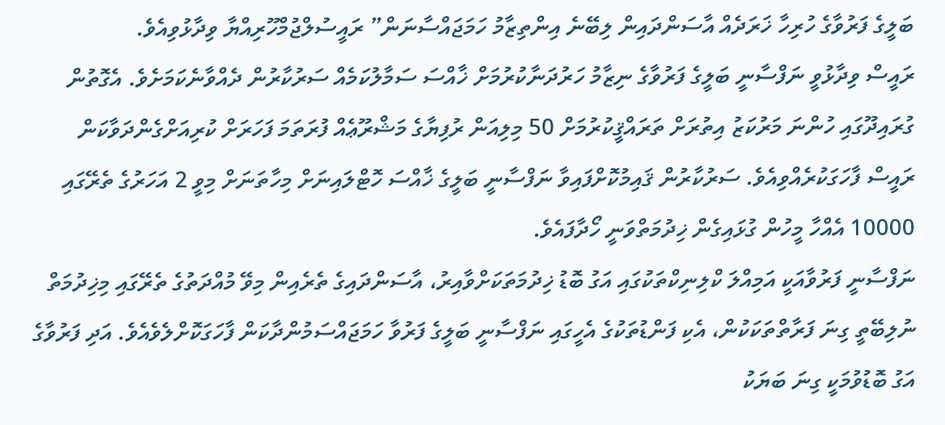ބަލީގެ ފަރުވާގެ ހުރިހާ ޚަރަދެއް އާސަންދައިން ލިބޭނެ އިންތިޒާމު ހަމަޖައްސާނަން” ރައީސުލްޖުމްހޫރިއްޔާ ވިދާޅުވިއެވެ.
ރައީސް ވިދާޅުވީ ނަފްސާނީ ބަލީގެ ފަރުވާގެ ނިޒާމު ހަރުދަނާކުރުމަށް ޚާއްސަ ސަމާލުކަމެއް ސަރުކާރުން ދެއްވާނެކަމަށެވެ. އެގޮތުން ގުރައިދޫގައި ހުންނަ މަރުކަޒު އިތުރަށް ތަރައްޤީކުރުމަށް 50 މިލިއަން ރުފިޔާގެ މަޝްރޫޢެއް ފުރަތަމަ ފަހަރަށް ކުރިއަށްގެންދަވާކަން ރައީސް ފާހަގަކުރެއްވިއެވެ. ސަރުކާރުން ޤައިމުކޮށްފައިވާ ނަފްސާނީ ބަލީގެ ޚާއްސަ ހޮޓްލައިނަށް މިހާތަނަށް މިވީ 2 އަހަރުގެ ތެރޭގައި 10000 އެއްހާ މީހުން ގުޅައިގެން ޚިދުމަތްވަނީ ހޯދާފައެވެ.
ނަފްސާނީ ފަރުވާއަކީ އަމިއްލަ ކްލިނިކްތަކުގައި އަގު ބޮޑު ޚިދުމަތަކަށްވާއިރު، އާސަންދައިގެ ތެރެއިން މިވޭ މުއްދަތުގެ ތެރޭގައި މިޚިދުމަތް ނުލިބޭތީ ގިނަ ފަރާތްތަކަކުން، އެކި ފަންޑުތަކުގެ އެހީގައި ނަފްސާނީ ބަލީގެ ފަރުވާ ހަމަޖައްސަމުންދާކަން ފާހަގަކޮށްލެވެއެވެ. އަދި ފަރުވާގެ އަގު ބޮޑުވުމަކީ ގިނަ ބަޔަކު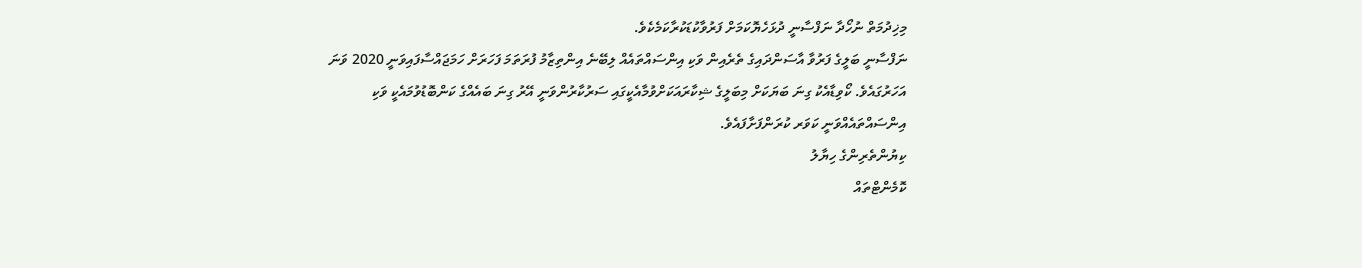މިޚިދުމަތް ނުހޯދާ ނަފްސާނީ ދުޅަހެޔޮކަމަށް ފަރުވާކުޑަކުރާކަމެކެވެ.
ނަފްސާނީ ބަލީގެ ފަރުވާ އާސަންދައިގެ ތެރެއިން ވަކި އިންސައްތައެއް ލިބޭނެ އިންތިޒާމު ފުރަތަމަ ފަހަރަށް ހަމަޖައްސާފައިވަނީ 2020 ވަނަ އަހަރުގައެވެ. ކޯވިޑާއެކު ގިނަ ބަޔަކަށް މިބަލީގެ ޝިކާރައަކަށްވުމާއެކީގައި ސަރުކާރުންވަނީ އޭރު ގިނަ ބައެއްގެ ކަންބޮޑުވުމައެކީ ވަކި އިންސައްތައެއްވަނީ ކަވަރ ކުރަންފަށާފައެވެ.
ކިޔުންތެރިންގެ ހިޔާލު
ކޮމެންޓްތައް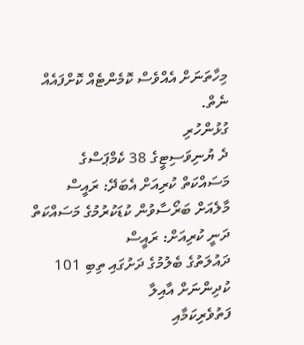މިހާތަނަށް އެއްވެސް ކޮމެންޓެއް ކޮށްފައެއް ނެތް.
ގުޅުންހުރި
ދެ ޔުނިވަސިޓީގެ 38 ކެމްޕަސްގެ މަސައްކަތް ކުރިއަށް އެބަދޭ: ރައީސް
މާލެއަށް ބަރޯސާވުން ކުޑަކުރުމުގެ މަސައްކަތް ދަނީ ކުރިއަށް: ރައީސް
ދައުލަތުގެ ބެލުމުގެ ދަށުގައި ތިބި 101 ކުދިންނަށް އާއިލާ
ފަތުވެރިކަމާއި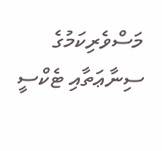މަސްވެރިކަމުގެ ސިނާޢަތާއި ޓެކްސީ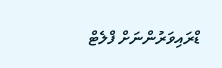ޑްރައިވަރުންނަށް ފްލެޓް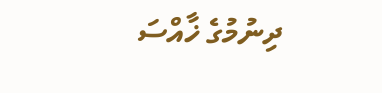ދިނުމުގެ ޚާއްސަ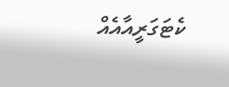ކެޓަގަރީއާއެއް